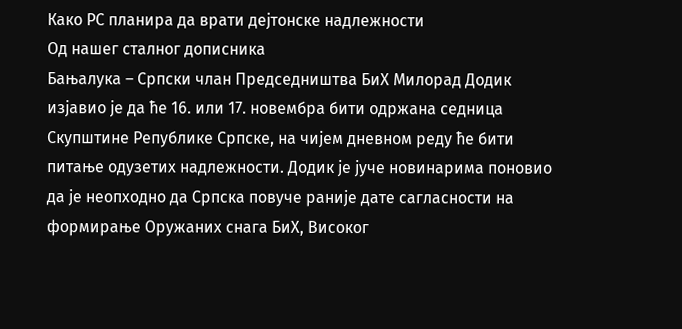Како РС планира да врати дејтонске надлежности
Од нашег сталног дописника
Бањалука – Српски члан Председништва БиХ Милорад Додик изјавио је да ће 16. или 17. новембра бити одржана седница Скупштине Републике Српске, на чијем дневном реду ће бити питање одузетих надлежности. Додик је јуче новинарима поновио да је неопходно да Српска повуче раније дате сагласности на формирање Оружаних снага БиХ, Високог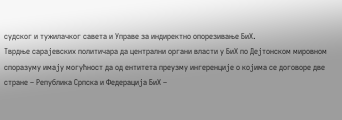судског и тужилачког савета и Управе за индиректно опорезивање БиХ.
Тврдње сарајевских политичара да централни органи власти у БиХ по Дејтонском мировном споразуму имају могућност да од ентитета преузму ингеренције о којима се договоре две стране – Република Српска и Федерација БиХ –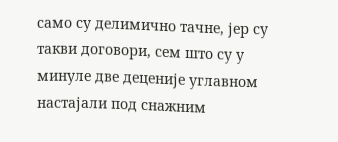само су делимично тачне, јер су такви договори, сем што су у минуле две деценије углавном настајали под снажним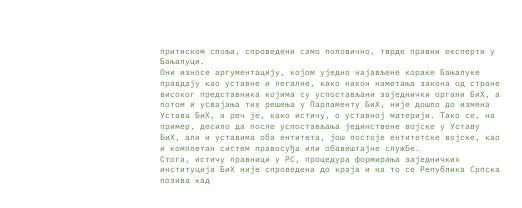притиском споља, спроведени само половично, тврде правни експерти у Бањалуци.
Они износе аргументацију, којом уједно најављене кораке Бањалуке правдају као уставне и легалне, како након наметања закона од стране високог представника којима су успостављани заједнички органи БиХ, а потом и усвајања тих решења у Парламенту БиХ, није дошло до измена Устава БиХ, а реч је, како истичу, о уставној материји. Тако се, на пример, десило да после успостављања јединствене војске у Уставу БиХ, али и уставима оба ентитета, још постоје ентитетске војске, као и комплетан систем правосуђа или обавештајне службе.
Стога, истичу правници у РС, процедура формирања заједничких институција БиХ није спроведена до краја и на то се Република Српска позива кад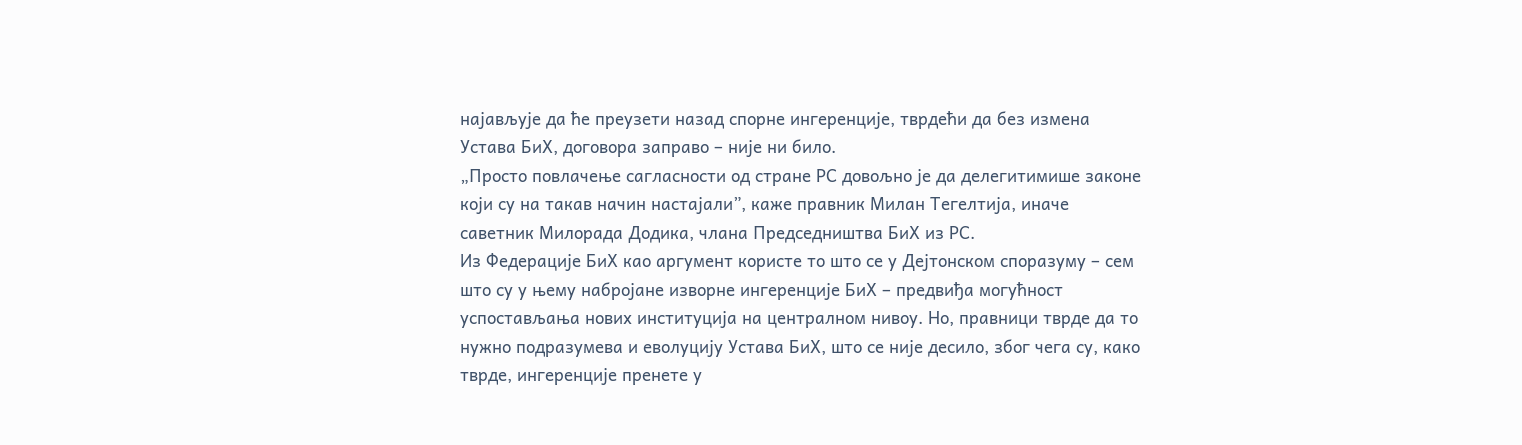најављује да ће преузети назад спорне ингеренције, тврдећи да без измена Устава БиХ, договора заправо – није ни било.
„Просто повлачење сагласности од стране РС довољно је да делегитимише законе који су на такав начин настајали”, каже правник Милан Тегелтија, иначе саветник Милорада Додика, члана Председништва БиХ из РС.
Из Федерације БиХ као аргумент користе то што се у Дејтонском споразуму – сем што су у њему набројане изворне ингеренције БиХ – предвиђа могућност успостављања нових институција на централном нивоу. Но, правници тврде да то нужно подразумева и еволуцију Устава БиХ, што се није десило, због чега су, како тврде, ингеренције пренете у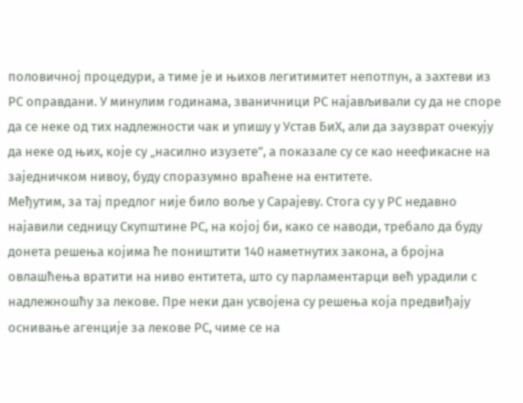половичној процедури, а тиме је и њихов легитимитет непотпун, а захтеви из РС оправдани. У минулим годинама, званичници РС најављивали су да не споре да се неке од тих надлежности чак и упишу у Устав БиХ, али да заузврат очекују да неке од њих, које су „насилно изузете”, а показале су се као неефикасне на заједничком нивоу, буду споразумно враћене на ентитете.
Међутим, за тај предлог није било воље у Сарајеву. Стога су у РС недавно најавили седницу Скупштине РС, на којој би, како се наводи, требало да буду донета решења којима ће поништити 140 наметнутих закона, а бројна овлашћења вратити на ниво ентитета, што су парламентарци већ урадили с надлежношћу за лекове. Пре неки дан усвојена су решења која предвиђају оснивање агенције за лекове РС, чиме се на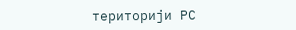територији РС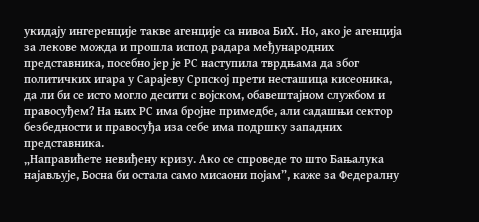укидају ингеренције такве агенције са нивоа БиХ. Но, aко је агенција за лекове можда и прошла испод радара међународних представника, посебно јер је РС наступила тврдњама да због политичких игара у Сарајеву Српској прети несташица кисеоника, да ли би се исто могло десити с војском, обавештајном службом и правосуђем? На њих РС има бројне примедбе, али садашњи сектор безбедности и правосуђа иза себе има подршку западних представника.
„Направићете невиђену кризу. Ако се спроведе то што Бањалука најављује, Босна би остала само мисаони појам”, каже за Федералну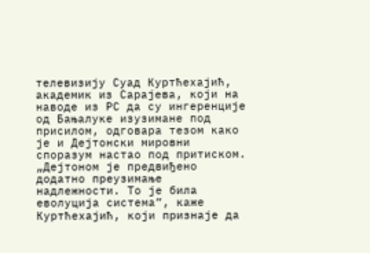телевизију Суад Куртћехајић, академик из Сарајева, који на наводе из РС да су ингеренције од Бањалуке изузимане под присилом, одговара тезом како је и Дејтонски мировни споразум настао под притиском.
„Дејтоном је предвиђено додатно преузимање надлежности. То је била еволуција система”, каже Куртћехајић, који признаје да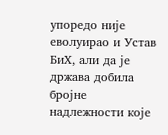упоредо није еволуирао и Устав БиХ, али да је држава добила бројне надлежности које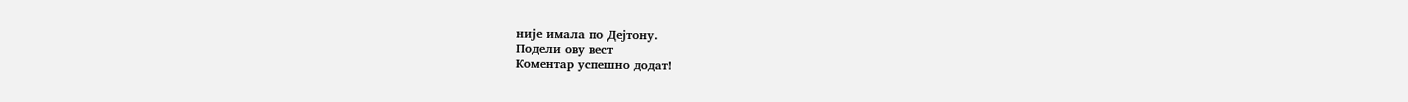није имала по Дејтону.
Подели ову вест
Комeнтар успeшно додат!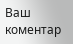Ваш комeнтар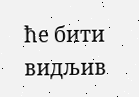ћe бити видљив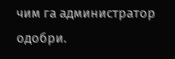чим га администратор одобри.